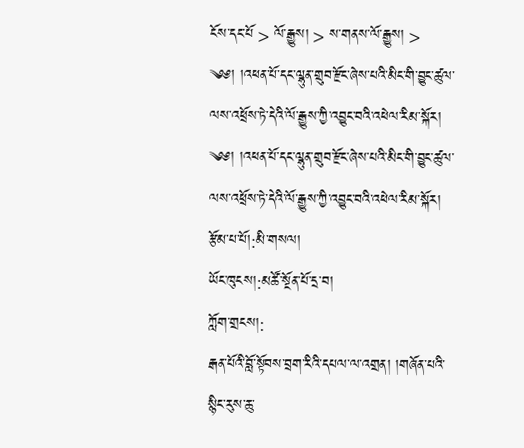ངོས་དང་པོ > ལོ་རྒྱུས། > ས་གནས་ལོ་རྒྱུས། > ༄༅། །འཕན་པོ་དང་ལྷུན་གྲུབ་རྫོང་ཞེས་པའི་མིང་གི་བྱུང་ཚུལ་ལས་འཕྲོས་ཏེ་དེའི་ལོ་རྒྱུས་ཀྱི་འབྱུང་བའི་འཕེལ་རིམ་སྐོར།
༄༅། །འཕན་པོ་དང་ལྷུན་གྲུབ་རྫོང་ཞེས་པའི་མིང་གི་བྱུང་ཚུལ་ལས་འཕྲོས་ཏེ་དེའི་ལོ་རྒྱུས་ཀྱི་འབྱུང་བའི་འཕེལ་རིམ་སྐོར།
རྩོམ་པ་པོ།:མི་གསལ།
ཡོང་ཁུངས།:མཚོ་སྔོན་པོ་དྲ་བ།
ཀློག་གྲངས།:
རྒན་པོའི་བློ་སྟོབས་བྲག་རིའི་དཔལ་ལ་འགྲན། །གཞོན་པའི་སྙིང་རུས་ཆུ་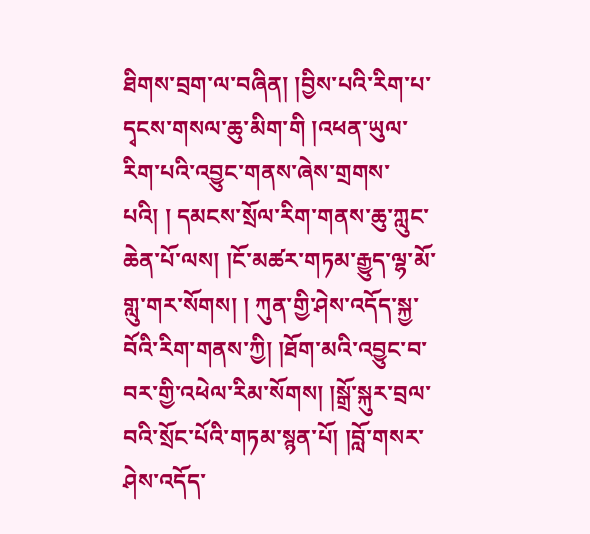ཐིགས་བྲག་ལ་བཞིན། །བྱིས་པའི་རིག་པ་དྭངས་གསལ་ཆུ་མིག་གི །འཕན་ཡུལ་རིག་པའི་འབྱུང་གནས་ཞེས་གྲགས་པའི། ། དམངས་སྲོལ་རིག་གནས་ཆུ་ཀླུང་ཆེན་པོ་ལས། །ངོ་མཚར་གཏམ་རྒྱུད་ལྷ་མོ་གླུ་གར་སོགས། ། ཀུན་གྱི་ཤེས་འདོད་སྐྱ་བོའི་རིག་གནས་ཀྱི། །ཐོག་མའི་འབྱུང་བ་བར་གྱི་འཕེལ་རིམ་སོགས། །སྒྲོ་སྐུར་བྲལ་བའི་སྲོང་པོའི་གཏམ་སྙན་པོ། །བློ་གསར་ཤེས་འདོད་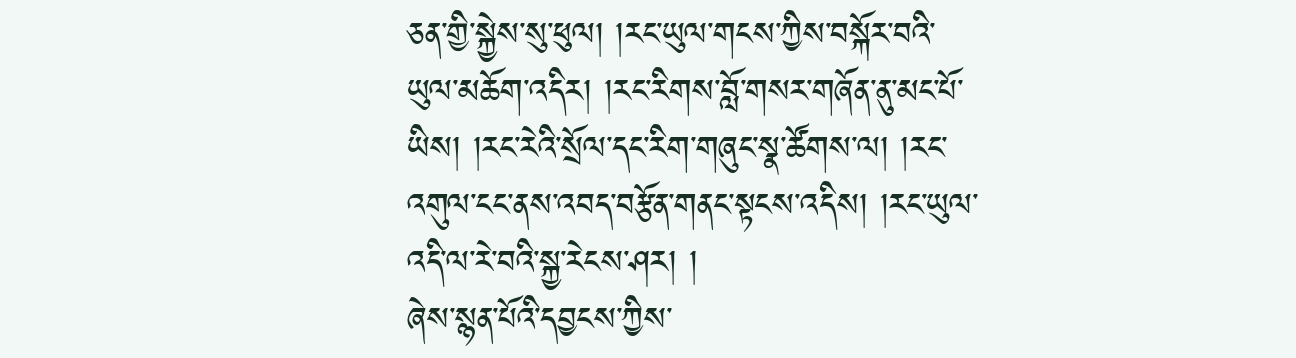ཅན་གྱི་སྐྱེས་སུ་ཕུལ། །རང་ཡུལ་གངས་ཀྱིས་བསྐོར་བའི་ཡུལ་མཆོག་འདིར། །རང་རིགས་བློ་གསར་གཞོན་ནུ་མང་པོ་ཡིས། །རང་རེའི་སྲོལ་དང་རིག་གཞུང་སྣ་ཚོགས་ལ། །རང་འགུལ་ངང་ནས་འབད་བརྩོན་གནང་སྟངས་འདིས། །རང་ཡུལ་འདི་ལ་རེ་བའི་སྐྱ་རེངས་ཤར། །
ཞེས་སྙན་པོའི་དབྱངས་ཀྱིས་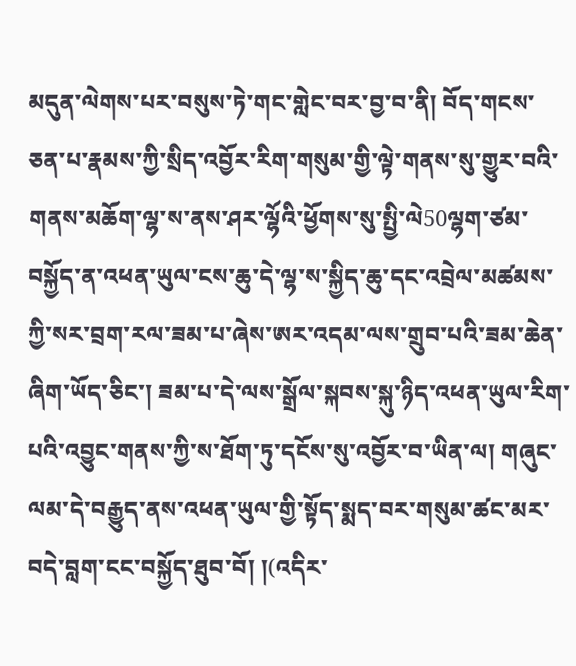མདུན་ལེགས་པར་བསུས་ཏེ་གང་གླེང་བར་བྱ་བ་ནི། བོད་གངས་ཅན་པ་རྣམས་ཀྱི་སྲིད་འབྱོར་རིག་གསུམ་གྱི་ལྟེ་གནས་སུ་གྱུར་བའི་གནས་མཆོག་ལྷ་ས་ནས་ཤར་ལྷོའི་ཕྱོགས་སུ་སྤྱི་ལེ50ལྷག་ཙམ་བསྐྱོད་ན་འཕན་ཡུལ་ངས་ཆུ་དེ་ལྷ་ས་སྐྱིད་ཆུ་དང་འབྲེལ་མཚམས་ཀྱི་སར་བྲག་རལ་ཟམ་པ་ཞེས་ཨར་འདམ་ལས་གྲུབ་པའི་ཟམ་ཆེན་ཞིག་ཡོད་ཅིང་། ཟམ་པ་དེ་ལས་སྒྲོལ་སྐབས་སྐུ་ཉིད་འཕན་ཡུལ་རིག་པའི་འབྱུང་གནས་ཀྱི་ས་ཐོག་ཏུ་དངོས་སུ་འབྱོར་བ་ཡིན་ལ། གཞུང་ལམ་དེ་བརྒྱུད་ནས་འཕན་ཡུལ་གྱི་སྟོད་སྨད་བར་གསུམ་ཚང་མར་བདེ་བླག་ངང་བསྐྱོད་ཐུབ་བོ། །(འདིར་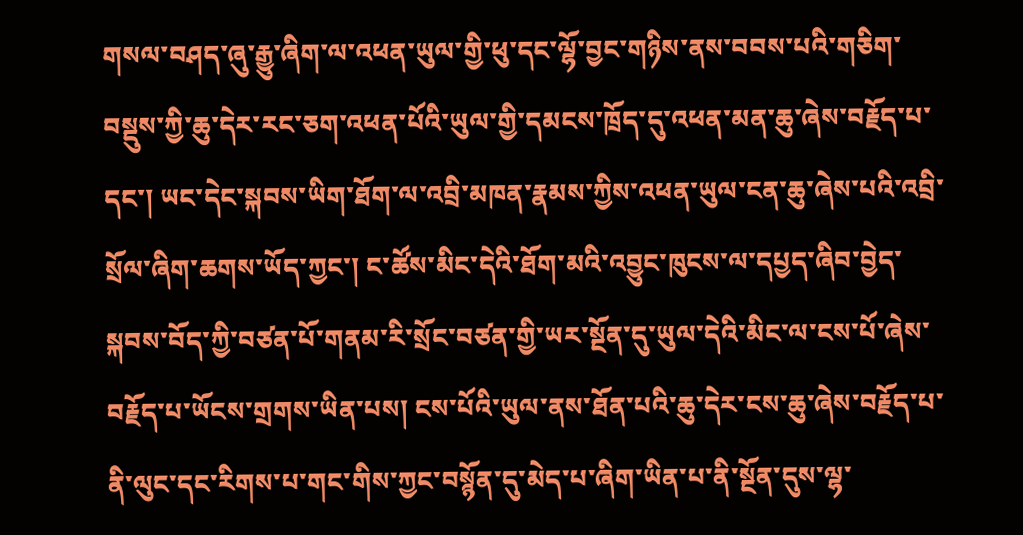གསལ་བཤད་ཞུ་རྒྱུ་ཞིག་ལ་འཕན་ཡུལ་གྱི་ཕུ་དང་ལྷོ་བྱང་གཉིས་ནས་བབས་པའི་གཅིག་བསྡུས་ཀྱི་ཆུ་དེར་རང་ཅག་འཕན་པོའི་ཡུལ་གྱི་དམངས་ཁྲོད་དུ་འཕན་མན་ཆུ་ཞེས་བརྗོད་པ་དང་། ཡང་དེང་སྐབས་ཡིག་ཐོག་ལ་འབྲི་མཁན་རྣམས་ཀྱིས་འཕན་ཡུལ་ངན་ཆུ་ཞེས་པའི་འབྲི་སྲོལ་ཞིག་ཆགས་ཡོད་ཀྱང་། ང་ཚོས་མིང་དེའི་ཐོག་མའི་འབྱུང་ཁུངས་ལ་དཔྱད་ཞིབ་བྱེད་སྐབས་བོད་ཀྱི་བཙན་པོ་གནམ་རི་སྲོང་བཙན་གྱི་ཡར་སྔོན་དུ་ཡུལ་དེའི་མིང་ལ་ངས་པོ་ཞེས་བརྗོད་པ་ཡོངས་གྲགས་ཡིན་པས། ངས་པོའི་ཡུལ་ནས་ཐོན་པའི་ཆུ་དེར་ངས་ཆུ་ཞེས་བརྗོད་པ་ནི་ལུང་དང་རིགས་པ་གང་གིས་ཀྱང་བསྙོན་དུ་མེད་པ་ཞིག་ཡིན་པ་ནི་སྔོན་དུས་ལྷ་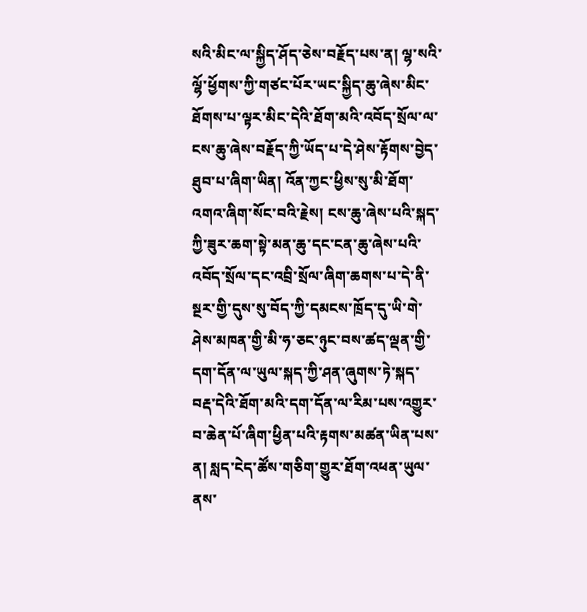སའི་མིང་ལ་སྐྱིད་ཤོད་ཅེས་བརྗོད་པས་ན། ལྷ་སའི་ལྷོ་ཕྱོགས་ཀྱི་གཙང་པོར་ཡང་སྐྱིད་ཆུ་ཞེས་མིང་ཐོགས་པ་ལྟར་མིང་དེའི་ཐོག་མའི་འབོད་སྲོལ་ལ་ངས་ཆུ་ཞེས་བརྗོད་ཀྱི་ཡོད་པ་དེ་ཤེས་རྟོགས་བྱེད་ཐུབ་པ་ཞིག་ཡིན། འོན་ཀྱང་ཕྱིས་སུ་མི་ཐོག་འགའ་ཞིག་སོང་བའི་རྗེས། ངས་ཆུ་ཞེས་པའི་སྐད་ཀྱི་ཟུར་ཆག་སྟེ་མན་ཆུ་དང་ངན་ཆུ་ཞེས་པའི་འབོད་སྲོལ་དང་འབྲི་སྲོལ་ཞིག་ཆགས་པ་དེ་ནི་སྔར་གྱི་དུས་སུ་བོད་ཀྱི་དམངས་ཁྲོད་དུ་ཡི་གེ་ཤེས་མཁན་གྱི་མི་ཧ་ཅང་ཉུང་བས་ཚད་ལྡན་གྱི་དག་དོན་ལ་ཡུལ་སྐད་ཀྱི་ཤན་ཞུགས་ཏེ་སྐད་བརྡ་དེའི་ཐོག་མའི་དག་དོན་ལ་རིམ་པས་འགྱུར་བ་ཆེན་པོ་ཞིག་ཕྱིན་པའི་རྟགས་མཚན་ཡིན་པས་ན། སླད་ངེད་ཚོས་གཅིག་གྱུར་ཐོག་འཕན་ཡུལ་ནས་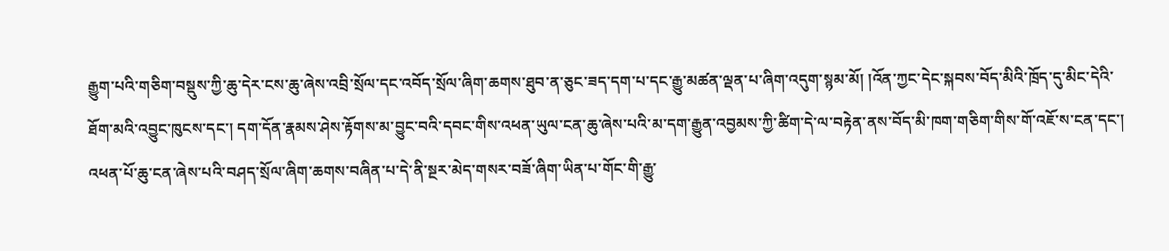རྒྱུག་པའི་གཅིག་བསྡུས་ཀྱི་ཆུ་དེར་ངས་ཆུ་ཞེས་འབྲི་སྲོལ་དང་འབོད་སྲོལ་ཞིག་ཆགས་ཐུབ་ན་ཅུང་ཟད་དག་པ་དང་རྒྱུ་མཚན་ལྡན་པ་ཞིག་འདུག་སྙམ་མོ། །འོན་ཀྱང་དེང་སྐབས་བོད་མིའི་ཁྲོད་དུ་མིང་དེའི་ཐོག་མའི་འབྱུང་ཁུངས་དང་། དག་དོན་རྣམས་ཤེས་རྟོགས་མ་བྱུང་བའི་དབང་གིས་འཕན་ཡུལ་ངན་ཆུ་ཞེས་པའི་མ་དག་རྒྱུན་འབྱམས་ཀྱི་ཚིག་དེ་ལ་བརྟེན་ནས་བོད་མི་ཁག་གཅིག་གིས་གོ་འཇོ་ས་ངན་དང་། འཕན་པོ་ཆུ་ངན་ཞེས་པའི་བཤད་སྲོལ་ཞིག་ཆགས་བཞིན་པ་དེ་ནི་སྔར་མེད་གསར་བཟོ་ཞིག་ཡིན་པ་གོང་གི་རྒྱུ་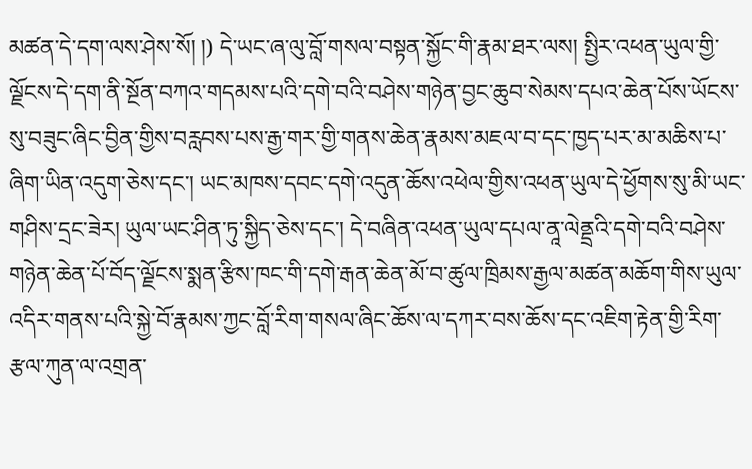མཚན་དེ་དག་ལས་ཤེས་སོ། །) དེ་ཡང་ཞ་ལུ་བློ་གསལ་བསྟན་སྐྱོང་གི་རྣམ་ཐར་ལས། སྤྱིར་འཕན་ཡུལ་གྱི་ལྗོངས་དེ་དག་ནི་སྔོན་བཀའ་གདམས་པའི་དགེ་བའི་བཤེས་གཉེན་བྱང་ཆུབ་སེམས་དཔའ་ཆེན་པོས་ཡོངས་སུ་བཟུང་ཞིང་བྱིན་གྱིས་བརླབས་པས་རྒྱ་གར་གྱི་གནས་ཆེན་རྣམས་མཇལ་བ་དང་ཁྱད་པར་མ་མཆིས་པ་ཞིག་ཡིན་འདུག་ཅེས་དང་། ཡང་མཁས་དབང་དགེ་འདུན་ཆོས་འཕེལ་གྱིས་འཕན་ཡུལ་དེ་ཕྱོགས་སུ་མི་ཡང་གཤིས་དྲང་ཟེར། ཡུལ་ཡང་ཤིན་ཏུ་སྐྱིད་ཅེས་དང་། དེ་བཞིན་འཕན་ཡུལ་དཔལ་ནཱ་ལེནྡྲའི་དགེ་བའི་བཤེས་གཉེན་ཆེན་པོ་བོད་ལྗོངས་སྨན་རྩིས་ཁང་གི་དགེ་རྒན་ཆེན་མོ་བ་ཚུལ་ཁྲིམས་རྒྱལ་མཚན་མཆོག་གིས་ཡུལ་འདིར་གནས་པའི་སྐྱེ་བོ་རྣམས་ཀྱང་བློ་རིག་གསལ་ཞིང་ཆོས་ལ་དཀར་བས་ཆོས་དང་འཇིག་རྟེན་གྱི་རིག་རྩལ་ཀུན་ལ་འགྲན་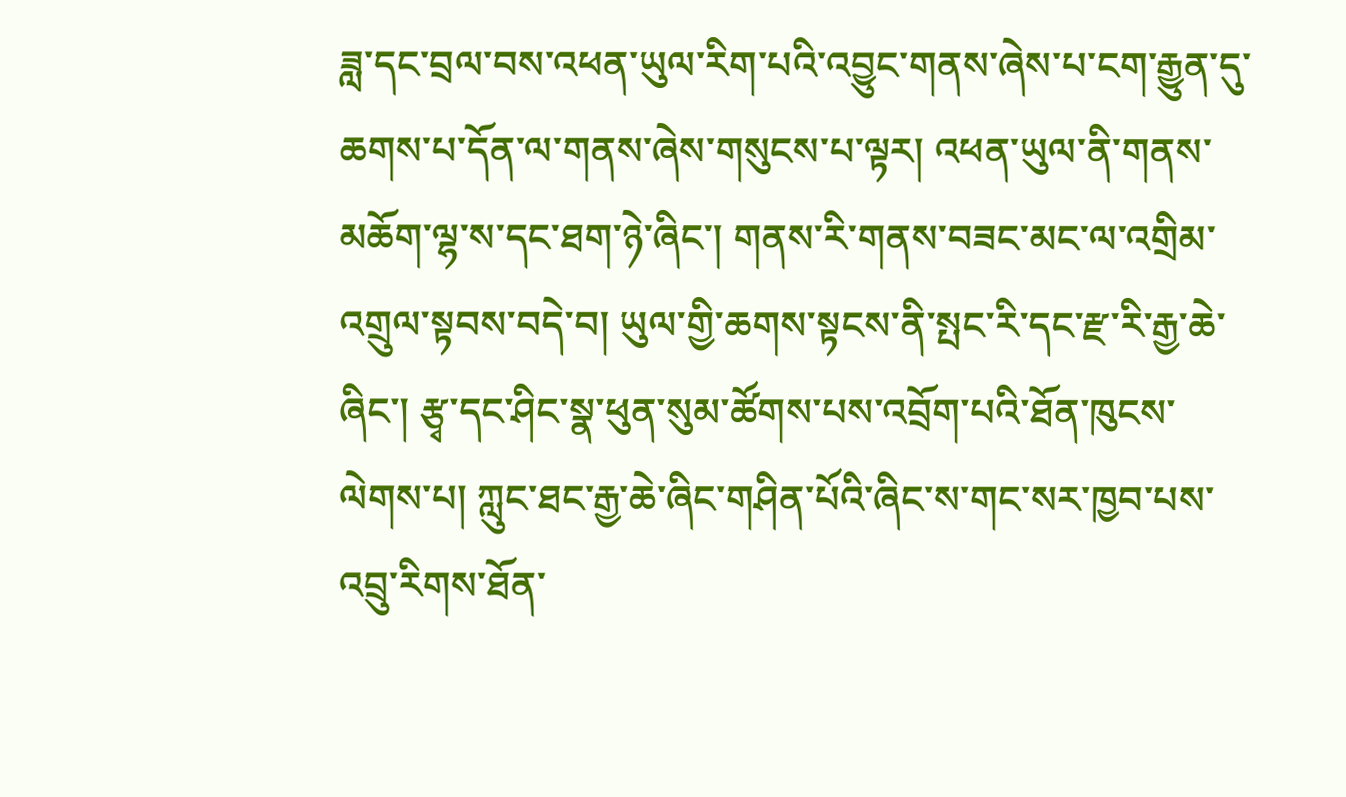ཟླ་དང་བྲལ་བས་འཕན་ཡུལ་རིག་པའི་འབྱུང་གནས་ཞེས་པ་ངག་རྒྱུན་དུ་ཆགས་པ་དོན་ལ་གནས་ཞེས་གསུངས་པ་ལྟར། འཕན་ཡུལ་ནི་གནས་མཆོག་ལྷ་ས་དང་ཐག་ཉེ་ཞིང་། གནས་རི་གནས་བཟང་མང་ལ་འགྲིམ་འགྲུལ་སྟབས་བདེ་བ། ཡུལ་གྱི་ཆགས་སྟངས་ནི་སྤང་རི་དང་རྫ་རི་རྒྱ་ཆེ་ཞིང་། རྩྭ་དང་ཤིང་སྣ་ཕུན་སུམ་ཚོགས་པས་འབྲོག་པའི་ཐོན་ཁུངས་ལེགས་པ། ཀླུང་ཐང་རྒྱ་ཆེ་ཞིང་གཤིན་པོའི་ཞིང་ས་གང་སར་ཁྱབ་པས་འབྲུ་རིགས་ཐོན་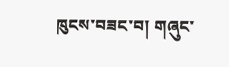ཁུངས་བཟང་བ། གཞུང་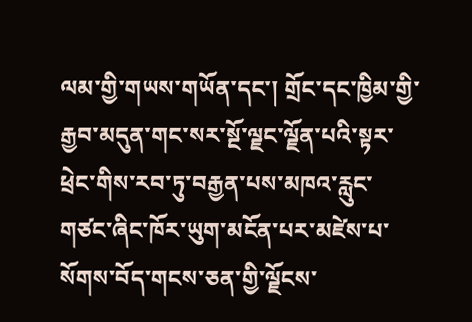ལམ་གྱི་གཡས་གཡོན་དང་། གྲོང་དང་ཁྱིམ་གྱི་རྒྱབ་མདུན་གང་སར་སྔོ་ལྗང་ལྗོན་པའི་སྟར་ཕྲེང་གིས་རབ་ཏུ་བརྒྱན་པས་མཁའ་རླུང་གཙང་ཞིང་ཁོར་ཡུག་མངོན་པར་མཛེས་པ་སོགས་བོད་གངས་ཅན་གྱི་ལྗོངས་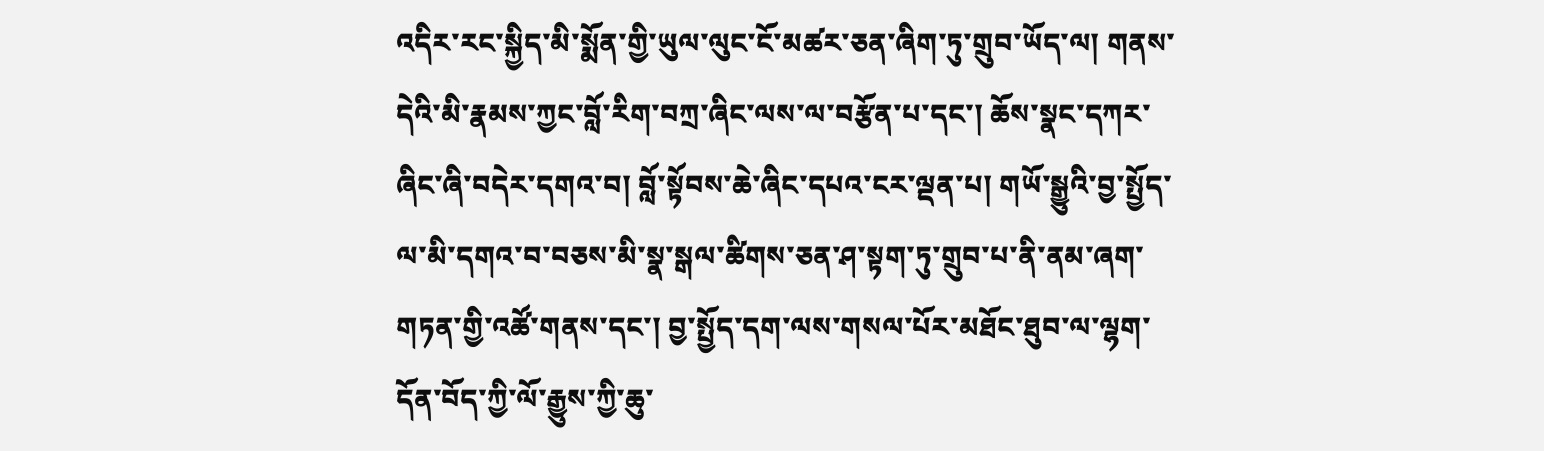འདིར་རང་སྐྱིད་མི་སྨོན་གྱི་ཡུལ་ལུང་ངོ་མཚར་ཅན་ཞིག་ཏུ་གྲུབ་ཡོད་ལ། གནས་དེའི་མི་རྣམས་ཀྱང་བློ་རིག་བཀྲ་ཞིང་ལས་ལ་བརྩོན་པ་དང་། ཆོས་སྣང་དཀར་ཞིང་ཞི་བདེར་དགའ་བ། བློ་སྟོབས་ཆེ་ཞིང་དཔའ་ངར་ལྡན་པ། གཡོ་སྒྱུའི་བྱ་སྤྱོད་ལ་མི་དགའ་བ་བཅས་མི་སྣ་སྒལ་ཚིགས་ཅན་ཤ་སྟག་ཏུ་གྲུབ་པ་ནི་ནམ་ཞག་གཏན་གྱི་འཚོ་གནས་དང་། བྱ་སྤྱོད་དག་ལས་གསལ་པོར་མཐོང་ཐུབ་ལ་ལྷག་དོན་བོད་ཀྱི་ལོ་རྒྱུས་ཀྱི་ཆུ་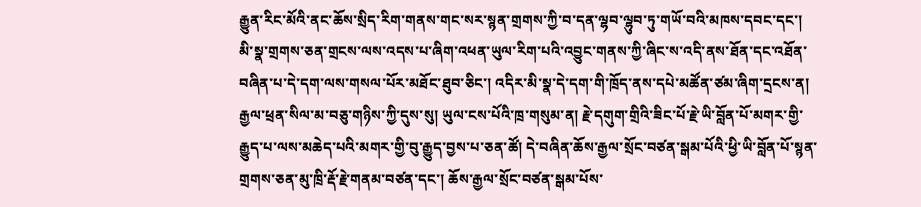རྒྱུན་རིང་མོའི་ནང་ཆོས་སྲིད་རིག་གནས་གང་སར་སྙན་གྲགས་ཀྱི་བ་དན་ལྷབ་ལྷུབ་ཏུ་གཡོ་བའི་མཁས་དབང་དང་། མི་སྣ་གྲགས་ཅན་གྲངས་ལས་འདས་པ་ཞིག་འཕན་ཡུལ་རིག་པའི་འབྱུང་གནས་ཀྱི་ཞིང་ས་འདི་ནས་ཐོན་དང་འཐོན་བཞིན་པ་དེ་དག་ལས་གསལ་པོར་མཐོང་ཐུབ་ཅིང་། འདིར་མི་སྣ་དེ་དག་གི་ཁྲོད་ནས་དཔེ་མཚོན་ཙམ་ཞིག་དྲངས་ན། རྒྱལ་ཕྲན་སིལ་མ་བཅུ་གཉིས་ཀྱི་དུས་སུ། ཡུལ་ངས་པོའི་ཁྲ་གསུམ་ན། རྗེ་དགུག་གྲིའི་ཟིང་པོ་རྗེ་ཡི་བློན་པོ་མགར་གྱི་རྒྱུད་པ་ལས་མཆེད་པའི་མགར་གྱི་བུ་རྒྱུད་བྱས་པ་ཅན་ཚོ། དེ་བཞིན་ཆོས་རྒྱལ་སྲོང་བཙན་སྒམ་པོའི་ཕྱི་ཡི་བློན་པོ་སྙན་གྲགས་ཅན་མུ་ཁྲི་རྡོ་རྗེ་གནམ་བཙན་དང་། ཆོས་རྒྱལ་སྲོང་བཙན་སྒམ་པོས་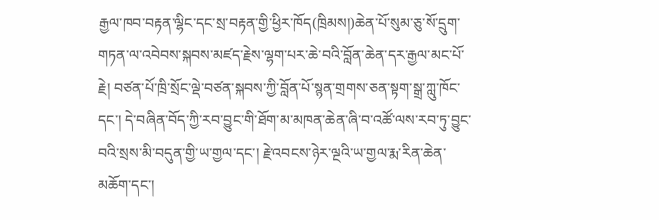རྒྱལ་ཁབ་བརྟན་ལྷིང་དང་སྲ་བརྟན་གྱི་ཕྱིར་ཁོད(ཁྲིམས།)ཆེན་པོ་སུམ་ཅུ་སོ་དྲུག་གཏན་ལ་འབེབས་སྐབས་མཛད་རྗེས་ལྷག་པར་ཆེ་བའི་བློན་ཆེན་དར་རྒྱལ་མང་པོ་རྗེ། བཙན་པོ་ཁྲི་སྲོང་ལྡེ་བཙན་སྐབས་ཀྱི་བློན་པོ་སྙན་གྲགས་ཅན་སྟག་སྒྲ་ཀླུ་ཁོང་དང་། དེ་བཞིན་བོད་ཀྱི་རབ་བྱུང་གི་ཐོག་མ་མཁན་ཆེན་ཞི་བ་འཚོ་ལས་རབ་ཏུ་བྱུང་བའི་སྲས་མི་བདུན་གྱི་ཡ་གྱལ་དང་། རྗེ་འབངས་ཉེར་ལྔའི་ཡ་གྱལ་རྨ་རིན་ཆེན་མཆོག་དང་།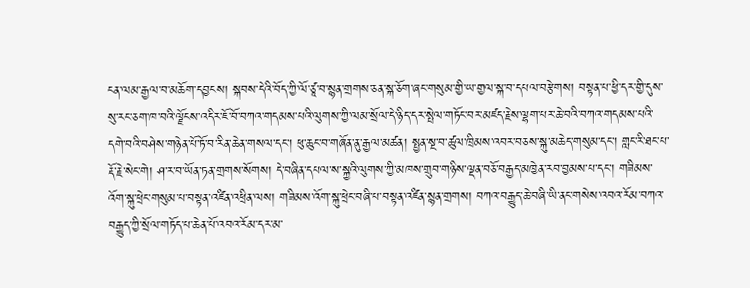ངན་ལམ་རྒྱལ་བ་མཆོག་དབྱངས། སྐབས་དེའི་བོད་ཀྱི་ལོ་ཙཱ་བ་སྙན་གྲགས་ཅན་སྐ་ཅོག་ཞང་གསུམ་གྱི་ཡ་གྱལ་སྐ་བ་དཔལ་བརྩེགས། བསྟན་པ་ཕྱི་དར་གྱི་དུས་སུ་རང་ཅག་ཁ་བའི་ལྗོངས་འདིར་ཇོ་བོ་བཀའ་གདམས་པའི་ལུགས་ཀྱི་ལམ་སྲོལ་དེ་ཉིད་དར་སྤེལ་གཏོང་བར་མཛད་རྗེས་ལྷག་པར་ཆེ་བའི་བཀའ་གདམས་པའི་དགེ་བའི་བཤེས་གཉེན་པོ་ཏོ་བ་རིན་ཆེན་གསལ་དང་། ཕུ་ཆུང་བ་གཞོན་ནུ་རྒྱལ་མཚན། སྤྱན་སྔ་བ་ཚུལ་ཁྲིམས་འབར་བཅས་སྐུ་མཆེད་གསུམ་དང་། གླང་རི་ཐང་པ་རྡོ་རྗེ་སེང་གེ། ཤ་ར་བ་ཡོན་ཏན་གྲགས་སོགས། དེ་བཞིན་དཔལ་ས་སྐྱའི་ལུགས་ཀྱི་མཁས་གྲུབ་གཉིས་ལྡན་བཅོ་བརྒྱད་མཁྱེན་རབ་བྱམས་པ་དང་། གཟིམས་འོག་སྐུ་ཕྲེང་གསུམ་པ་བསྟན་འཛིན་འཕྲིན་ལས། གཟིམས་འོག་སྐུ་ཕྲེང་བཞི་པ་བསྟན་འཛིན་སྙན་གྲགས། བཀའ་བརྒྱུད་ཆེ་བཞི་ཡི་ནང་གསེས་འབའ་རོམ་བཀའ་བརྒྱུད་ཀྱི་སྲོལ་གཏོད་པ་ཆེན་པོ་འབའ་རོམ་དར་མ་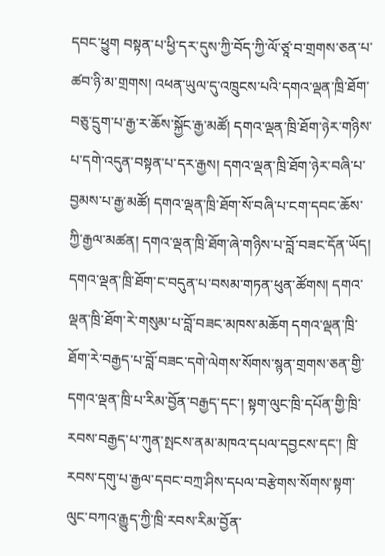དབང་ཕྱུག བསྟན་པ་ཕྱི་དར་དུས་ཀྱི་བོད་ཀྱི་ལོ་ཙཱ་བ་གྲགས་ཅན་པ་ཚབ་ཉི་མ་གྲགས། འཕན་ཡུལ་དུ་འཁྲུངས་པའི་དགའ་ལྡན་ཁྲི་ཐོག་བཅུ་དྲུག་པ་རྒྱ་ར་ཆོས་སྐྱོང་རྒྱ་མཚོ། དགའ་ལྡན་ཁྲི་ཐོག་ཉེར་གཉིས་པ་དགེ་འདུན་བསྟན་པ་དར་རྒྱས། དགའ་ལྡན་ཁྲི་ཐོག་ཉེར་བཞི་པ་བྱམས་པ་རྒྱ་མཚོ། དགའ་ལྡན་ཁྲི་ཐོག་སོ་བཞི་པ་ངག་དབང་ཆོས་ཀྱི་རྒྱལ་མཚན། དགའ་ལྡན་ཁྲི་ཐོག་ཞེ་གཉིས་པ་བློ་བཟང་དོན་ཡོད། དགའ་ལྡན་ཁྲི་ཐོག་ང་བདུན་པ་བསམ་གཏན་ཕུན་ཚོགས། དགའ་ལྡན་ཁྲི་ཐོག་རེ་གསུམ་པ་བློ་བཟང་མཁས་མཆོག དགའ་ལྡན་ཁྲི་ཐོག་རེ་བརྒྱད་པ་བློ་བཟང་དགེ་ལེགས་སོགས་སྙན་གྲགས་ཅན་གྱི་དགའ་ལྡན་ཁྲི་པ་རིམ་བྱོན་བརྒྱད་དང་། སྟག་ལུང་ཁྲི་དཔོན་གྱི་ཁྲི་རབས་བརྒྱད་པ་ཀུན་སྤངས་ནམ་མཁའ་དཔལ་དབྱངས་དང་། ཁྲི་རབས་དགུ་པ་རྒྱལ་དབང་བཀྲ་ཤིས་དཔལ་བརྩེགས་སོགས་སྟག་ལུང་བཀའ་རྒྱུད་ཀྱི་ཁྲི་རབས་རིམ་བྱོན་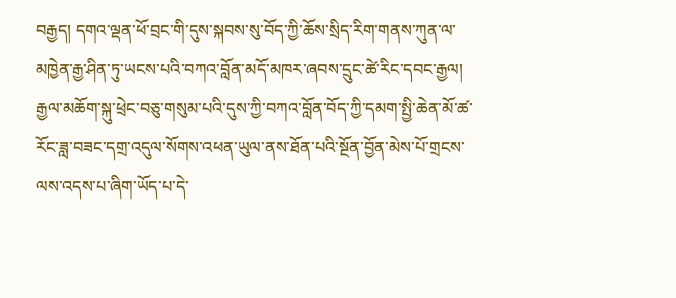བརྒྱད། དགའ་ལྡན་ཕོ་བྲང་གི་དུས་སྐབས་སུ་བོད་ཀྱི་ཆོས་སྲིད་རིག་གནས་ཀུན་ལ་མཁྱེན་རྒྱ་ཤིན་ཏུ་ཡངས་པའི་བཀའ་བློན་མདོ་མཁར་ཞབས་དྲུང་ཚེ་རིང་དབང་རྒྱལ། རྒྱལ་མཆོག་སྐུ་ཕྲེང་བཅུ་གསུམ་པའི་དུས་ཀྱི་བཀའ་བློན་བོད་ཀྱི་དམག་སྤྱི་ཆེན་མོ་ཚ་རོང་ཟླ་བཟང་དགྲ་འདུལ་སོགས་འཕན་ཡུལ་ནས་ཐོན་པའི་སྔོན་བྱོན་མེས་པོ་གྲངས་ལས་འདས་པ་ཞིག་ཡོད་པ་དེ་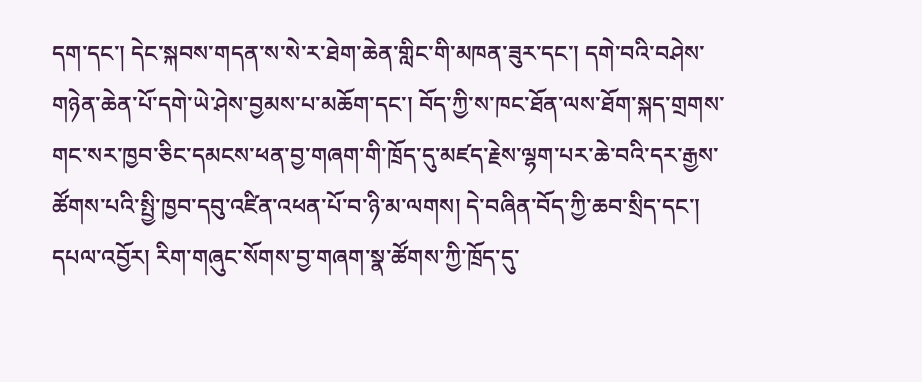དག་དང་། དེང་སྐབས་གདན་ས་སེ་ར་ཐེག་ཆེན་གླིང་གི་མཁན་ཟུར་དང་། དགེ་བའི་བཤེས་གཉེན་ཆེན་པོ་དགེ་ཡེ་ཤེས་བྱམས་པ་མཆོག་དང་། བོད་ཀྱི་ས་ཁང་ཐོན་ལས་ཐོག་སྐད་གྲགས་གང་སར་ཁྱབ་ཅིང་དམངས་ཕན་བྱ་གཞག་གི་ཁྲོད་དུ་མཛད་རྗེས་ལྷག་པར་ཆེ་བའི་དར་རྒྱས་ཚོགས་པའི་སྤྱི་ཁྱབ་དབུ་འཛིན་འཕན་པོ་བ་ཉི་མ་ལགས། དེ་བཞིན་བོད་ཀྱི་ཆབ་སྲིད་དང་། དཔལ་འབྱོར། རིག་གཞུང་སོགས་བྱ་གཞག་སྣ་ཚོགས་ཀྱི་ཁྲོད་དུ་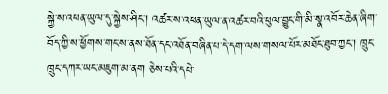སྐྱེ་ས་འཕན་ཡུལ་དུ་སྐྱེས་ཤིང་། འཚར་ས་འཕན་ཡུལ་ན་འཚར་བའི་ཕུལ་བྱུང་གི་མི་སྣ་འབོར་ཆེན་ཞིག་བོད་ཀྱི་ས་ཕྱོགས་གང་ས་ནས་ཐོན་དང་འཐོན་བཞིན་པ་དེ་དག་ལས་གསལ་པོར་མཐོང་ཐུབ་ཀྱང་། ཁྲུང་ཁྲུང་དཀར་ཡང་མཇུག་མ་ནག ཅེས་པའི་དཔེ་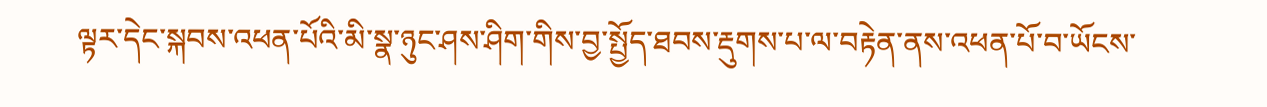ལྟར་དེང་སྐབས་འཕན་པོའི་མི་སྣ་ཉུང་ཤས་ཤིག་གིས་བྱ་སྤྱོད་ཐབས་རྡུགས་པ་ལ་བརྟེན་ནས་འཕན་པོ་བ་ཡོངས་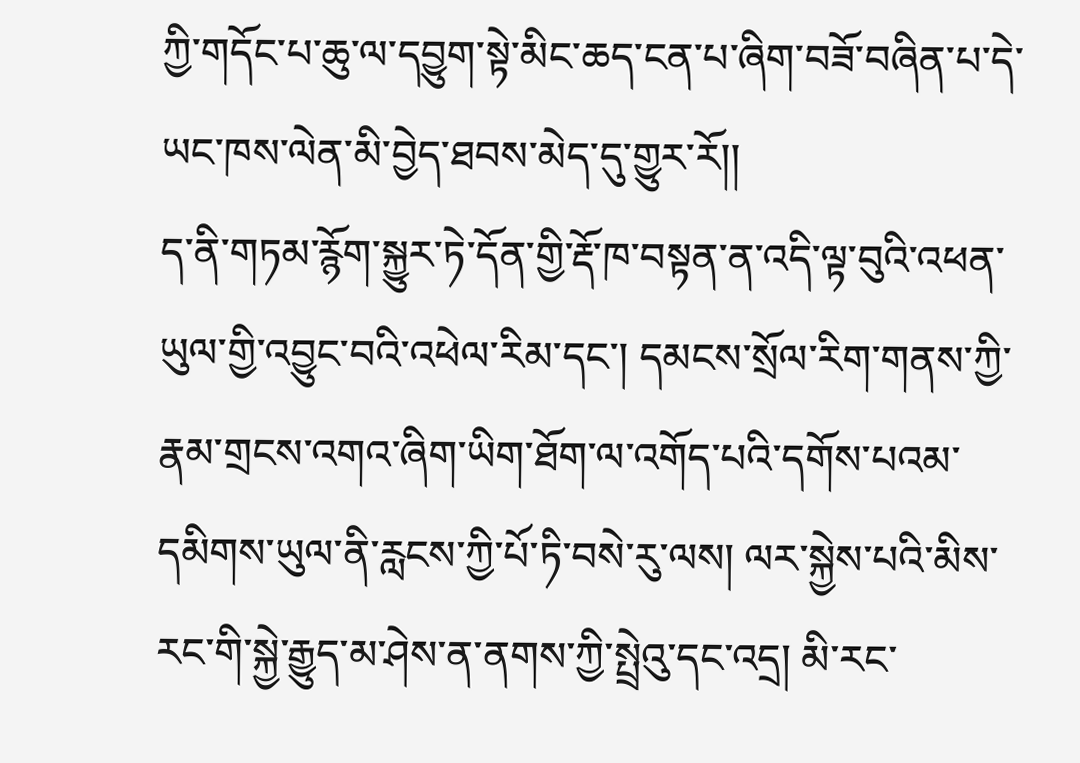ཀྱི་གདོང་པ་ཆུ་ལ་དབྱུག་སྟེ་མིང་ཆད་ངན་པ་ཞིག་བཟོ་བཞིན་པ་དེ་ཡང་ཁས་ལེན་མི་བྱེད་ཐབས་མེད་དུ་གྱུར་རོ།།
ད་ནི་གཏམ་རྙོག་སྐྱུར་ཏེ་དོན་གྱི་རྡོ་ཁ་བསྟན་ན་འདི་ལྟ་བུའི་འཕན་ཡུལ་གྱི་འབྱུང་བའི་འཕེལ་རིམ་དང་། དམངས་སྲོལ་རིག་གནས་ཀྱི་རྣམ་གྲངས་འགའ་ཞིག་ཡིག་ཐོག་ལ་འགོད་པའི་དགོས་པའམ་དམིགས་ཡུལ་ནི་རླངས་ཀྱི་པོ་ཏི་བསེ་རུ་ལས། ལར་སྐྱེས་པའི་མིས་རང་གི་སྐྱེ་རྒྱུད་མ་ཤེས་ན་ནགས་ཀྱི་སྤྲེའུ་དང་འདྲ། མི་རང་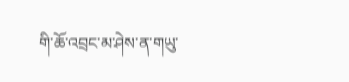གི་ཆོ་འབྲང་མ་ཤེས་ན་གཡུ་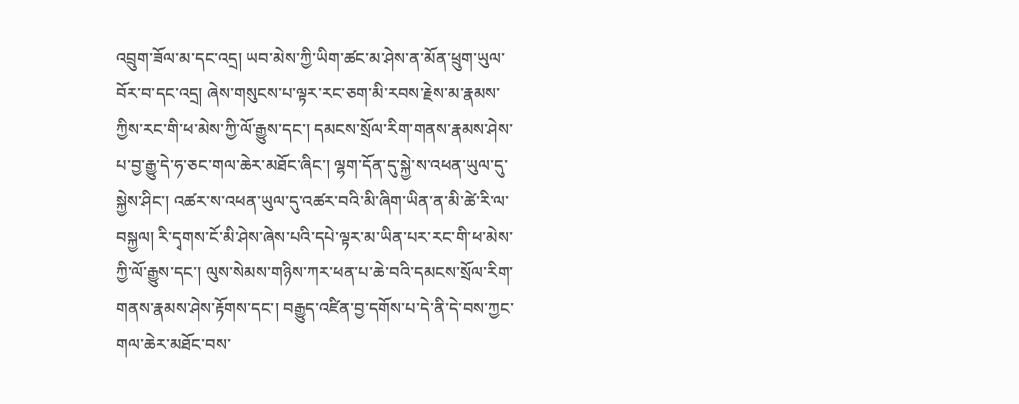འབྲུག་ཟོལ་མ་དང་འདྲ། ཡབ་མེས་ཀྱི་ཡིག་ཚང་མ་ཤེས་ན་མོན་ཕྲུག་ཡུལ་བོར་བ་དང་འདྲ། ཞེས་གསུངས་པ་ལྟར་རང་ཅག་མི་རབས་རྗེས་མ་རྣམས་ཀྱིས་རང་གི་ཕ་མེས་ཀྱི་ལོ་རྒྱུས་དང་། དམངས་སྲོལ་རིག་གནས་རྣམས་ཤེས་པ་བྱ་རྒྱུ་དེ་ཧ་ཅང་གལ་ཆེར་མཐོང་ཞིང་། ལྷག་དོན་དུ་སྐྱེ་ས་འཕན་ཡུལ་དུ་སྐྱེས་ཤིང་། འཚར་ས་འཕན་ཡུལ་དུ་འཚར་བའི་མི་ཞིག་ཡིན་ན་མི་ཚེ་རི་ལ་བསྐྱལ། རི་དྭགས་ངོ་མི་ཤེས་ཞེས་པའི་དཔེ་ལྟར་མ་ཡིན་པར་རང་གི་ཕ་མེས་ཀྱི་ལོ་རྒྱུས་དང་། ལུས་སེམས་གཉིས་ཀར་ཕན་པ་ཆེ་བའི་དམངས་སྲོལ་རིག་གནས་རྣམས་ཤེས་རྟོགས་དང་། བརྒྱུད་འཛིན་བྱ་དགོས་པ་དེ་ནི་དེ་བས་ཀྱང་གལ་ཆེར་མཐོང་བས་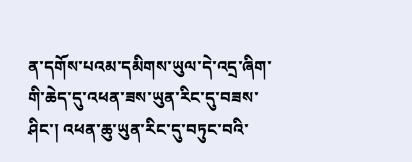ན་དགོས་པའམ་དམིགས་ཡུལ་དེ་འདྲ་ཞིག་གི་ཆེད་དུ་འཕན་ཟས་ཡུན་རིང་དུ་བཟས་ཤིང་། འཕན་ཆུ་ཡུན་རིང་དུ་བཏུང་བའི་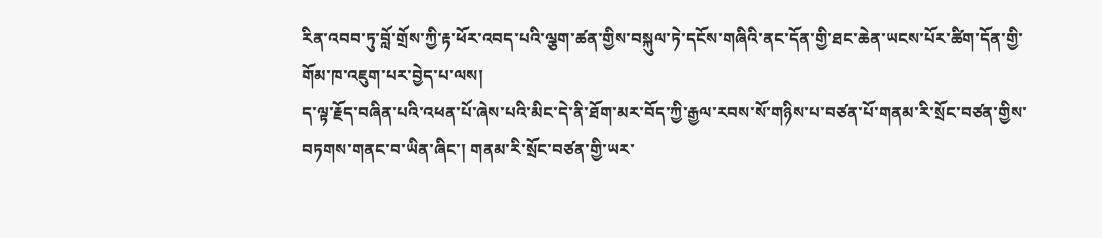རིན་འབབ་ཏུ་བློ་གྲོས་ཀྱི་རྟ་ཕོར་འབད་པའི་ལྕག་ཚན་གྱིས་བསྐུལ་ཏེ་དངོས་གཞིའི་ནང་དོན་གྱི་ཐང་ཆེན་ཡངས་པོར་ཚིག་དོན་གྱི་གོམ་ཁ་འཇུག་པར་བྱེད་པ་ལས།
ད་ལྟ་རྗོད་བཞིན་པའི་འཕན་པོ་ཞེས་པའི་མིང་དེ་ནི་ཐོག་མར་བོད་ཀྱི་རྒྱལ་རབས་སོ་གཉིས་པ་བཙན་པོ་གནམ་རི་སྲོང་བཙན་གྱིས་བཏགས་གནང་བ་ཡིན་ཞིང་། གནམ་རི་སྲོང་བཙན་གྱི་ཡར་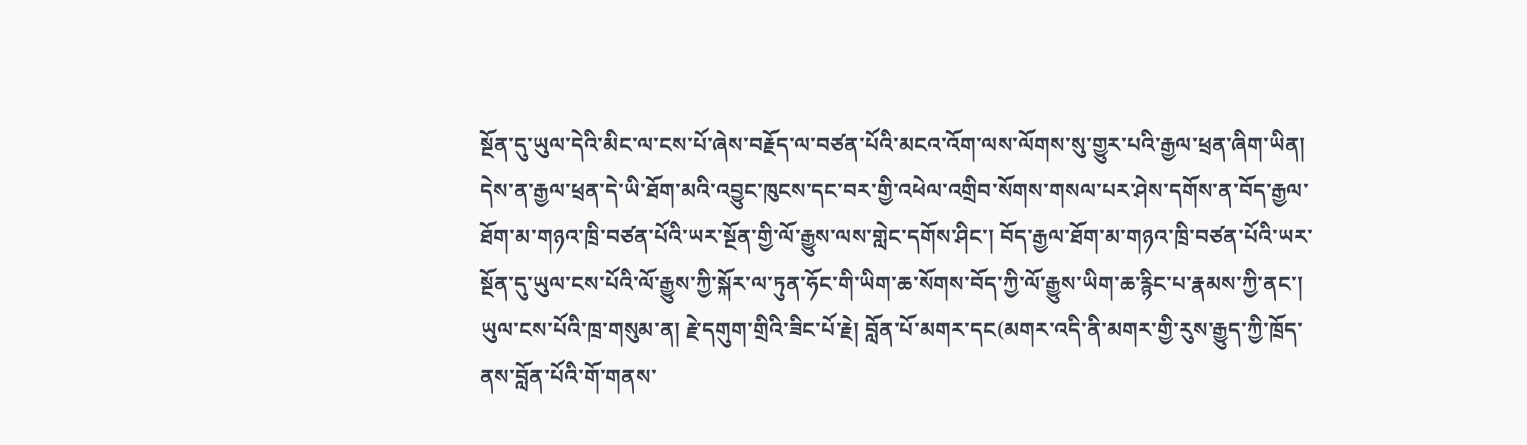སྔོན་དུ་ཡུལ་དེའི་མིང་ལ་ངས་པོ་ཞེས་བརྗོད་ལ་བཙན་པོའི་མངའ་འོག་ལས་ལོགས་སུ་གྱུར་པའི་རྒྱལ་ཕྲན་ཞིག་ཡིན། དེས་ན་རྒྱལ་ཕྲན་དེ་ཡི་ཐོག་མའི་འབྱུང་ཁུངས་དང་བར་གྱི་འཕེལ་འགྲིབ་སོགས་གསལ་པར་ཤེས་དགོས་ན་བོད་རྒྱལ་ཐོག་མ་གཉའ་ཁྲི་བཙན་པོའི་ཡར་སྔོན་གྱི་ལོ་རྒྱུས་ལས་གླེང་དགོས་ཤིང་། བོད་རྒྱལ་ཐོག་མ་གཉའ་ཁྲི་བཙན་པོའི་ཡར་སྔོན་དུ་ཡུལ་ངས་པོའི་ལོ་རྒྱུས་ཀྱི་སྐོར་ལ་ཏུན་ཧོང་གི་ཡིག་ཆ་སོགས་བོད་ཀྱི་ལོ་རྒྱུས་ཡིག་ཆ་རྙིང་པ་རྣམས་ཀྱི་ནང་། ཡུལ་ངས་པོའི་ཁྲ་གསུམ་ན། རྗེ་དགུག་གྲིའི་ཟིང་པོ་རྗེ། བློན་པོ་མགར་དང(མགར་འདི་ནི་མགར་གྱི་རུས་རྒྱུད་ཀྱི་ཁྲོད་ནས་བློན་པོའི་གོ་གནས་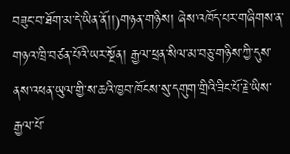བཟུང་བ་ཐོག་མ་དེ་ཡིན་ནོ།།)གཉན་གཉིས། ཞེས་འཁོད་པར་གཞིགས་ན་གཉའ་ཁྲི་བཙན་པོའི་ཡར་སྔོན། རྒྱལ་ཕྲན་སིལ་མ་བཅུ་གཉིས་ཀྱི་དུས་ནས་འཕན་ཡུལ་གྱི་ས་ཆའི་ཁྱབ་ཁོངས་སུ་དགུག་གྲིའི་ཟིང་པོ་རྗེ་ཡིས་རྒྱལ་པོ་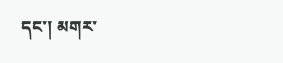དང་། མགར་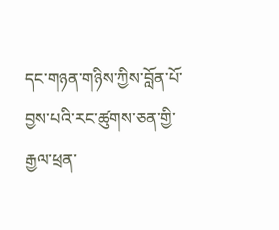དང་གཉན་གཉིས་ཀྱིས་བློན་པོ་བྱས་པའི་རང་ཚུགས་ཅན་གྱི་རྒྱལ་ཕྲན་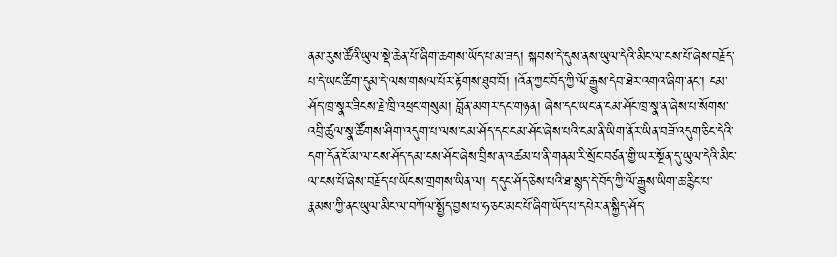ནམ་རུས་ཚོའི་ཡུལ་སྡེ་ཆེན་པོ་ཞིག་ཆགས་ཡོད་པ་མ་ཟད། སྐབས་དེ་དུས་ནས་ཡུལ་དེའི་མིང་ལ་ངས་པོ་ཞེས་བརྗོད་པ་དེ་ཡང་ཚིག་དུམ་དེ་ལས་གསལ་པོར་རྟོགས་ཐུབ་བོ། །འོན་ཀྱང་བོད་ཀྱི་ལོ་རྒྱུས་དེབ་ཐེར་འགའ་ཞིག་ནང་། ངམ་ཤོད་ཁྲ་སྣར་ཟིངས་རྗེ་ཁྲི་འཕྲང་གསུམ། བློན་མགར་དང་གཉན། ཞེས་དང་ཡང་ན་ངམ་ཤོང་ཁྲ་སྣ་ན་ཞེས་པ་སོགས་འབྲི་ཚུལ་སྣ་ཚོགས་ཤིག་འདུག་པ་ལས་ངམ་ཤོད་དང་ངམ་ཤོང་ཞེས་པའི་ངམ་ནི་ཡིག་ནོར་ཡིན་བཟོ་འདུག་ཅིང་དེའི་དག་དོན་ངོ་མ་ལ་ངས་ཤོད་དམ་ངས་ཤོང་ཞེས་བྲིས་ན་འཚམ་པ་ནི་གནམ་རི་སྲོང་བཙན་གྱི་ཡར་སྔོན་དུ་ཡུལ་དེའི་མིང་ལ་ངས་པོ་ཞེས་བརྗོད་པ་ཡོངས་གྲགས་ཡིན་ལ། ད་དུང་ཤོད་ཅེས་པའི་ཐ་སྙད་དེ་བོད་ཀྱི་ལོ་རྒྱུས་ཡིག་ཆ་རྙིང་པ་རྣམས་ཀྱི་ནང་ཡུལ་མིང་ལ་བཀོལ་སྤྱོད་བྱས་པ་ཧ་ཅང་མང་པོ་ཞིག་ཡོད་པ་དཔེར་ན་སྐྱིད་ཤོད་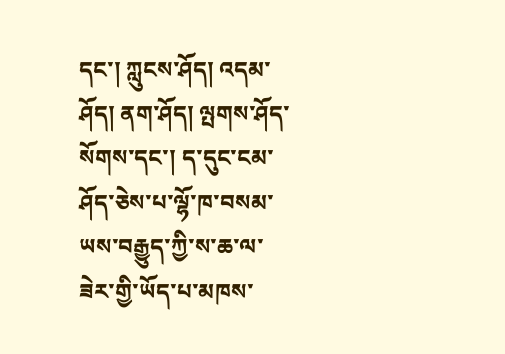དང་། ཀླུངས་ཤོད། འདམ་ཤོད། ནག་ཤོད། ལྤགས་ཤོད་སོགས་དང་། ད་དུང་ངམ་ཤོད་ཅེས་པ་ལྷོ་ཁ་བསམ་ཡས་བརྒྱུད་ཀྱི་ས་ཆ་ལ་ཟེར་གྱི་ཡོད་པ་མཁས་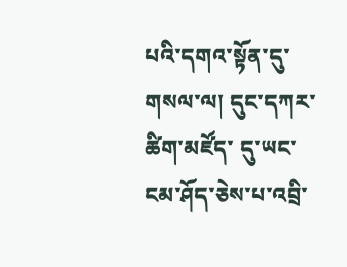པའི་དགའ་སྟོན་དུ་གསལ་ལ། དུང་དཀར་ཚིག་མཛོད་ དུ་ཡང་ངམ་ཤོད་ཅེས་པ་འབྲི་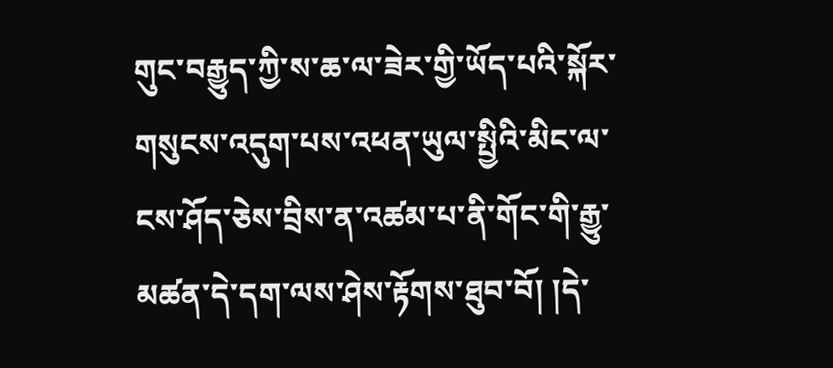གུང་བརྒྱུད་ཀྱི་ས་ཆ་ལ་ཟེར་གྱི་ཡོད་པའི་སྐོར་གསུངས་འདུག་པས་འཕན་ཡུལ་སྤྱིའི་མིང་ལ་ངས་ཤོད་ཅེས་བྲིས་ན་འཚམ་པ་ནི་གོང་གི་རྒྱུ་མཚན་དེ་དག་ལས་ཤེས་རྟོགས་ཐུབ་བོ། །དེ་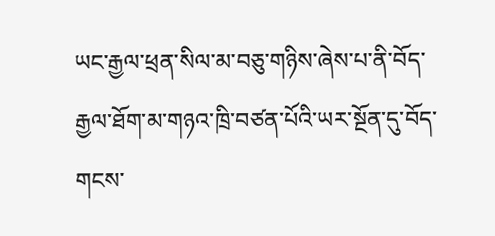ཡང་རྒྱལ་ཕྲན་སིལ་མ་བཅུ་གཉིས་ཞེས་པ་ནི་བོད་རྒྱལ་ཐོག་མ་གཉའ་ཁྲི་བཙན་པོའི་ཡར་སྔོན་དུ་བོད་གངས་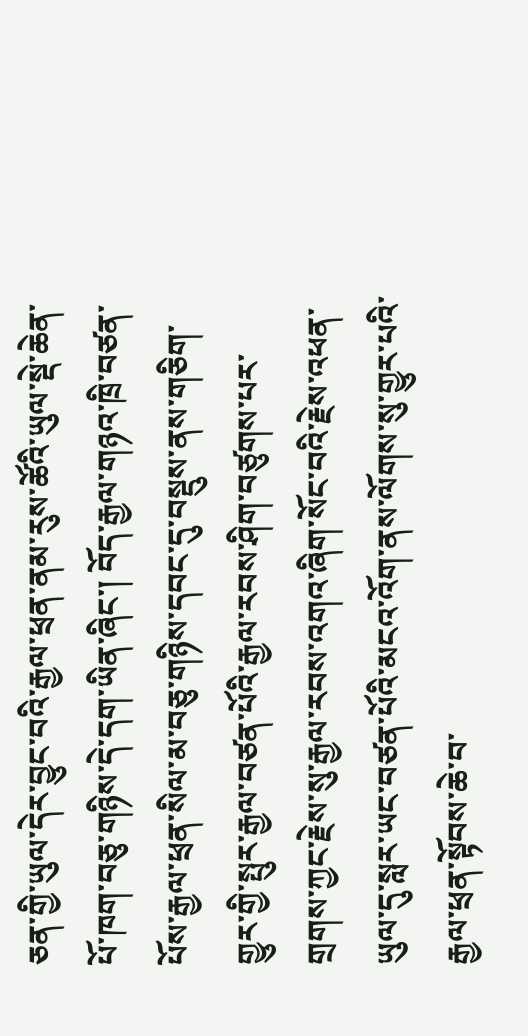ཅན་གྱི་ཡུལ་དེར་བྱུང་བའི་རྒྱལ་ཕྲན་ནམ་རུས་ཚོའི་ཡུལ་སྡེ་ཆེན་པོ་ཁག་བཅུ་གཉིས་དེ་དག་ཡིན་ཞིང་། བོད་རྒྱལ་གཉའ་ཁྲི་བཙན་པོས་རྒྱལ་ཕྲན་སིལ་མ་བཅུ་གཉིས་དབང་དུ་བསྡུས་ནས་གཅིག་གྱུར་གྱི་སྤུར་རྒྱལ་བཙན་པོའི་རྒྱལ་རབས་ཤིག་བཙུགས་པར་གྲགས་ཀྱང་རྗེས་སུ་རྒྱལ་རབས་འགའ་ཞིག་སོང་བའི་རྗེས་འཕན་ཡུལ་དུ་སླར་ཡང་བཙན་པོའི་མངའ་འོག་ནས་ལོགས་སུ་གྱུར་པའི་རྒྱལ་ཕྲན་སྟོབས་ཆེ་བ་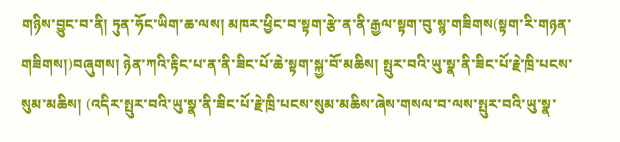གཉིས་བྱུང་བ་ནི། ཏུན་ཧོང་ཡིག་ཆ་ལས། མཁར་ཕྱིང་བ་སྟག་རྩེ་ན་ནི་རྒྱལ་སྟག་བུ་སྙ་གཟིགས(སྟག་རི་གཉན་གཟིགས།)བཞུགས། ཉེན་ཀའི་རྟིང་པ་ན་ནི་ཟིང་པོ་ཆེ་སྟག་སྐྱ་བོ་མཆིས། སྤུར་བའི་ཡུ་སྣ་ནི་ཟིང་པོ་རྗེ་ཁྲི་པངས་སུམ་མཆིས། (འདིར་སྤུར་བའི་ཡུ་སྣ་ནི་ཟིང་པོ་རྗེ་ཁྲི་པངས་སུམ་མཆིས་ཞེས་གསལ་བ་ལས་སྤུར་བའི་ཡུ་སྣ་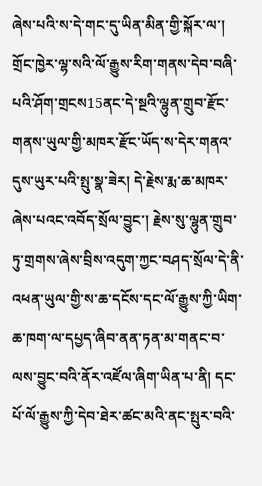ཞེས་པའི་ས་དེ་གང་དུ་ཡིན་མིན་གྱི་སྐོར་ལ་། གྲོང་ཁྱེར་ལྷ་སའི་ལོ་རྒྱུས་རིག་གནས་དེབ་བཞི་པའི་ཤོག་གྲངས15ནང་དེ་སྔའི་ལྷུན་གྲུབ་རྫོང་གནས་ཡུལ་གྱི་མཁར་རྫོང་ཡོད་ས་དེར་གནའ་དུས་ཡུར་པའི་སྤུ་སྣ་ཟེར། དེ་རྗེས་རྨ་ཆ་མཁར་ཞེས་པའང་འབོད་སྲོལ་བྱུང་། རྗེས་སུ་ལྷུན་གྲུབ་ཏུ་གྲགས་ཞེས་བྲིས་འདུག་ཀྱང་བཤད་སྲོལ་དེ་ནི་འཕན་ཡུལ་གྱི་ས་ཆ་དངོས་དང་ལོ་རྒྱུས་ཀྱི་ཡིག་ཆ་ཁག་ལ་དཔྱད་ཞིབ་ནན་ཏན་མ་གནང་བ་ལས་བྱུང་བའི་ནོར་འཛོལ་ཞིག་ཡིན་པ་ནི། དང་པོ་ལོ་རྒྱུས་ཀྱི་དེབ་ཐེར་ཚང་མའི་ནང་སྤུར་བའི་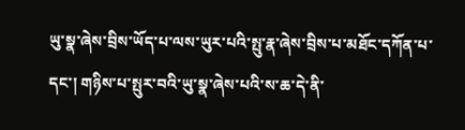ཡུ་སྣ་ཞེས་བྲིས་ཡོད་པ་ལས་ཡུར་པའི་སྤུ་རྣ་ཞེས་བྲིས་པ་མཐོང་དཀོན་པ་དང་། གཉིས་པ་སྤུར་བའི་ཡུ་སྣ་ཞེས་པའི་ས་ཆ་དེ་ནི་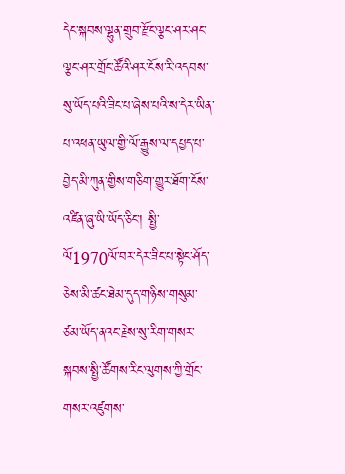དེང་སྐབས་ལྷུན་གྲུབ་རྫོང་ལྕང་ཤར་ཤང་ལྕང་ཤར་གྲོང་ཚོའི་ཤར་ངོས་རི་འདབས་སུ་ཡོད་པའི་ཟིང་པ་ཞེས་པའི་ས་དེར་ཡིན་པ་འཕན་ཡུལ་གྱི་ལོ་རྒྱུས་ལ་དཔྱད་པ་བྱེད་མི་ཀུན་གྱིས་གཅིག་གྱུར་ཐོག་ངོས་འཛིན་ཞུ་ཡི་ཡོད་ཅིང་། སྤྱི་ལོ1970ལོ་བར་དེར་ཟིང་པ་སྟེང་ཤོད་ཅེས་མི་ཚང་ཐེམ་དུད་གཉིས་གསུམ་ཙམ་ཡོད་ནའང་རྗེས་སུ་རིག་གསར་སྐབས་སྤྱི་ཚོགས་རིང་ལུགས་ཀྱི་གྲོང་གསར་འཛུགས་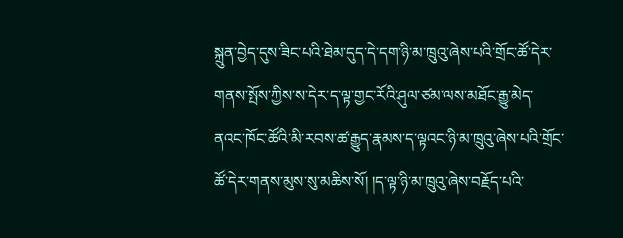སྐྲུན་བྱེད་དུས་ཟིང་པའི་ཐེམ་དུད་དེ་དག་ཉི་མ་ཁྲུའུ་ཞེས་པའི་གྲོང་ཚོ་དེར་གནས་སྤོས་ཀྱིས་ས་དེར་ད་ལྟ་གྱང་རོའི་ཤུལ་ཙམ་ལས་མཐོང་རྒྱུ་མེད་ནའང་ཁོང་ཚོའི་མི་རབས་ཚ་རྒྱུད་རྣམས་ད་ལྟའང་ཉི་མ་ཁྲུའུ་ཞེས་པའི་གྲོང་ཚོ་དེར་གནས་མུས་སུ་མཆིས་སོ། །ད་ལྟ་ཉི་མ་ཁྲུའུ་ཞེས་བརྗོད་པའི་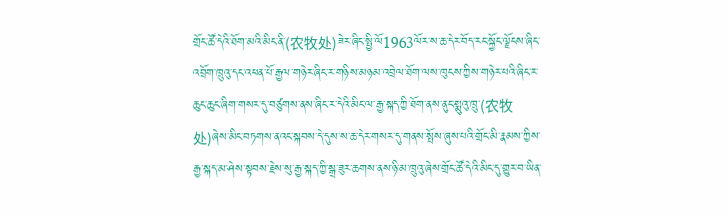གྲོང་ཚོ་དེའི་ཐོག་མའི་མིང་ནི་(农牧处)ཟེར་ཞིང་སྤྱི་ལོ1963ལོར་ས་ཆ་དེར་བོད་རང་སྐྱོང་ལྗོངས་ཞིང་འབྲོག་ཁྲུའུ་དང་འཕན་པོ་རྒྱལ་གཉེར་ཞིང་ར་གཉིས་མཉམ་འབྲེལ་ཐོག་ལས་ཁུངས་ཀྱིས་གཉེར་པའི་ཞིང་ར་ཆུང་ཆུང་ཞིག་གསར་དུ་བཙུགས་ནས་ཞིང་ར་དེའི་མིང་ལ་རྒྱ་སྐད་ཀྱི་ཐོག་ནས་ནུང་སྨུའུ་ཁྲུ་(农牧处)ཞེས་མིང་བཏགས་ནའང་སྐབས་དེ་དུས་ས་ཆ་དེར་གསར་དུ་གནས་སྤོས་ཞུས་པའི་གྲོང་མི་རྣམས་ཀྱིས་རྒྱ་སྐད་མ་ཤེས་སྟབས་རྗེས་སུ་རྒྱ་སྐད་ཀྱི་སྒྲ་ཟུར་ཆགས་ནས་ཉི་མ་ཁྲུའུ་ཞེས་གྲོང་ཚོ་དེའི་མིང་དུ་གྱུར་བ་ཡིན་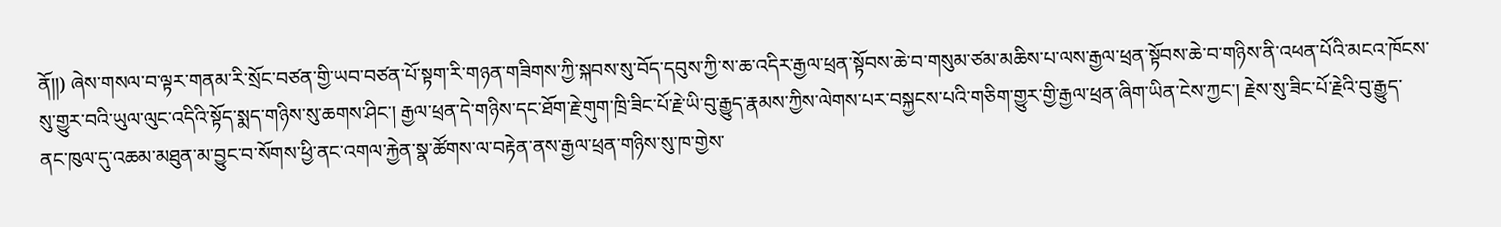ནོ།།) ཞེས་གསལ་བ་ལྟར་གནམ་རི་སྲོང་བཙན་གྱི་ཡབ་བཙན་པོ་སྟག་རི་གཉན་གཟིགས་ཀྱི་སྐབས་སུ་བོད་དབུས་ཀྱི་ས་ཆ་འདིར་རྒྱལ་ཕྲན་སྟོབས་ཆེ་བ་གསུམ་ཙམ་མཆིས་པ་ལས་རྒྱལ་ཕྲན་སྟོབས་ཆེ་བ་གཉིས་ནི་འཕན་པོའི་མངའ་ཁོངས་སུ་གྱུར་བའི་ཡུལ་ལུང་འདིའི་སྟོད་སྨད་གཉིས་སུ་ཆགས་ཤིང་། རྒྱལ་ཕྲན་དེ་གཉིས་དང་ཐོག་རྗེ་གུག་ཁྲི་ཟིང་པོ་རྗེ་ཡི་བུ་རྒྱུད་རྣམས་ཀྱིས་ལེགས་པར་བསྐྱངས་པའི་གཅིག་གྱུར་གྱི་རྒྱལ་ཕྲན་ཞིག་ཡིན་ངེས་ཀྱང་། རྗེས་སུ་ཟིང་པོ་རྗེའི་བུ་རྒྱུད་ནང་ཁུལ་དུ་འཆམ་མཐུན་མ་བྱུང་བ་སོགས་ཕྱི་ནང་འགལ་རྐྱེན་སྣ་ཚོགས་ལ་བརྟེན་ནས་རྒྱལ་ཕྲན་གཉིས་སུ་ཁ་གྱེས་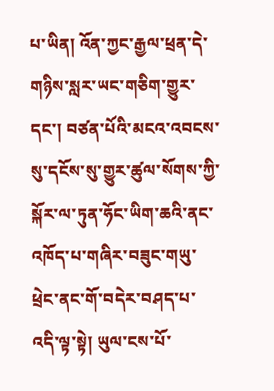པ་ཡིན། འོན་ཀྱང་རྒྱལ་ཕྲན་དེ་གཉིས་སླར་ཡང་གཅིག་གྱུར་དང་། བཙན་པོའི་མངའ་འབངས་སུ་དངོས་སུ་གྱུར་ཚུལ་སོགས་ཀྱི་སྐོར་ལ་ཏུན་ཧོང་ཡིག་ཆའི་ནང་འཁོད་པ་གཞིར་བཟུང་གཡུ་ཕྲེང་ནང་གོ་བདེར་བཤད་པ་འདི་ལྟ་སྟེ། ཡུལ་ངས་པོ་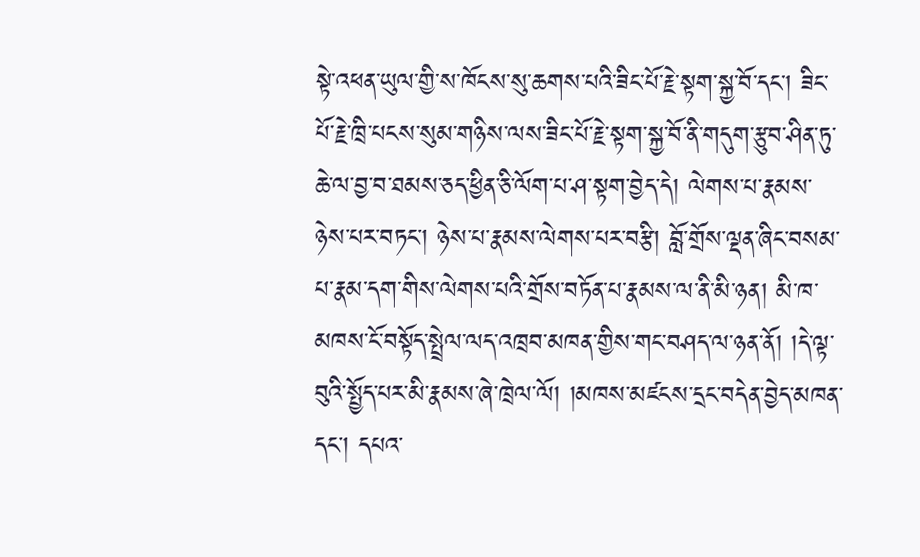སྟེ་འཕན་ཡུལ་གྱི་ས་ཁོངས་སུ་ཆགས་པའི་ཟིང་པོ་རྗེ་སྟག་སྐྱ་བོ་དང་། ཟིང་པོ་རྗེ་ཁྲི་པངས་སུམ་གཉིས་ལས་ཟིང་པོ་རྗེ་སྟག་སྐྱ་བོ་ནི་གདུག་རྩུབ་ཤིན་ཏུ་ཆེ་ལ་བྱ་བ་ཐམས་ཅད་ཕྱིན་ཅི་ལོག་པ་ཤ་སྟག་བྱེད་དེ། ལེགས་པ་རྣམས་ཉེས་པར་བཏང་། ཉེས་པ་རྣམས་ལེགས་པར་བརྩི། བློ་གྲོས་ལྡན་ཞིང་བསམ་པ་རྣམ་དག་གིས་ལེགས་པའི་གྲོས་བཏོན་པ་རྣམས་ལ་ནི་མི་ཉན། མི་ཁ་མཁས་ངོ་བསྟོད་སྤྲེལ་ལད་འཁྲབ་མཁན་གྱིས་གང་བཤད་ལ་ཉན་ནོ། །དེ་ལྟ་བུའི་སྤྱོད་པར་མི་རྣམས་ཞེ་ཁྲེལ་ལོ། །མཁས་མཛངས་དྲང་བདེན་བྱེད་མཁན་དང་། དཔའ་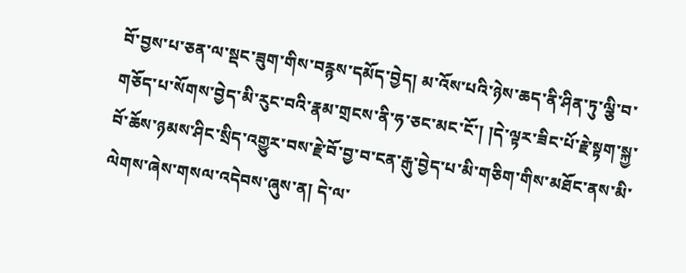བོ་བྱས་པ་ཅན་ལ་སྡང་ཟུག་གིས་བརྙས་དམོད་བྱེད། མ་འོས་པའི་ཉེས་ཆད་ནི་ཤིན་ཏུ་ལྕི་བ་གཅོད་པ་སོགས་བྱེད་མི་རུང་བའི་རྣམ་གྲངས་ནི་ཧ་ཅང་མང་ངོ་། །དེ་ལྟར་ཟིང་པོ་རྗེ་སྟག་སྐྱ་བོ་ཆོས་ཉམས་ཤིང་སྲིད་འགྱུར་བས་རྗེ་བོ་བྱ་བ་ངན་རྒུ་བྱེད་པ་མི་གཅིག་གིས་མཐོང་ནས་མི་ལེགས་ཞེས་གསལ་འདེབས་ཞུས་ན། དེ་ལ་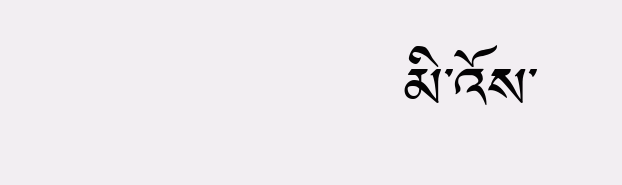མི་འོས་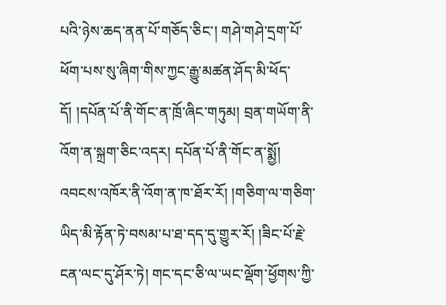པའི་ཉེས་ཆད་ནན་པོ་གཅོད་ཅིང་། གཤེ་གཤེ་དྲག་པོ་ཕོག་པས་སུ་ཞིག་གིས་ཀྱང་རྒྱུ་མཚན་ཤོད་མི་ཕོད་དོ། །དཔོན་པོ་ནི་གོང་ན་ཁྲོ་ཞིང་གཏུམ། བྲན་གཡོག་ནི་འོག་ན་སྐྲག་ཅིང་འདར། དཔོན་པོ་ནི་གོང་ན་སྨྱོ། འབངས་འཁོར་ནི་འོག་ན་ཁ་ཐོར་རོ། །གཅིག་ལ་གཅིག་ཡིད་མི་རྟོན་ཏེ་བསམ་པ་ཐ་དད་དུ་གྱུར་རོ། །ཟིང་པོ་རྗེ་ངན་ལང་དུ་ཤོར་ཏེ། གང་དང་ཅི་ལ་ཡང་ལྡོག་ཕྱོགས་ཀྱི་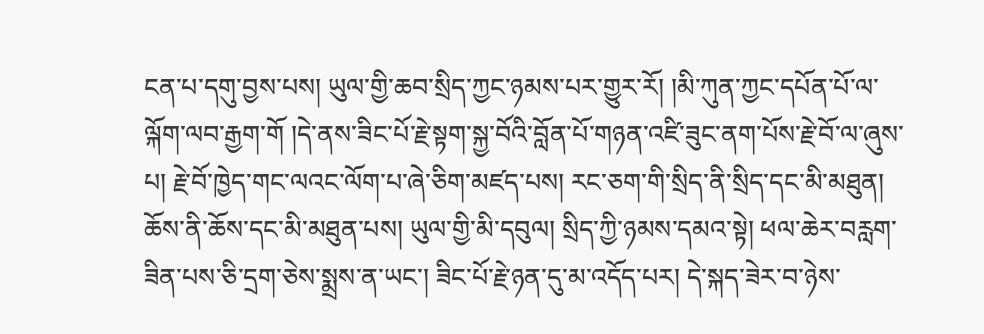ངན་པ་དགུ་བྱས་པས། ཡུལ་གྱི་ཆབ་སྲིད་ཀྱང་ཉམས་པར་གྱུར་རོ། །མི་ཀུན་ཀྱང་དཔོན་པོ་ལ་ལྐོག་ལབ་རྒྱག་གོ །དེ་ནས་ཟིང་པོ་རྗེ་སྟག་སྐྱ་བོའི་བློན་པོ་གཉན་འཛི་ཟུང་ནག་པོས་རྗེ་བོ་ལ་ཞུས་པ། རྗེ་བོ་ཁྱེད་གང་ལའང་ལོག་པ་ཞེ་ཅིག་མཛད་པས། རང་ཅག་གི་སྲིད་ནི་སྲིད་དང་མི་མཐུན། ཆོས་ནི་ཆོས་དང་མི་མཐུན་པས། ཡུལ་གྱི་མི་དབུལ། སྲིད་ཀྱི་ཉམས་དམའ་སྟེ། ཕལ་ཆེར་བརླག་ཟིན་པས་ཅི་དྲག་ཅེས་སྨྲས་ན་ཡང་། ཟིང་པོ་རྗེ་ཉན་དུ་མ་འདོད་པར། དེ་སྐད་ཟེར་བ་ཉེས་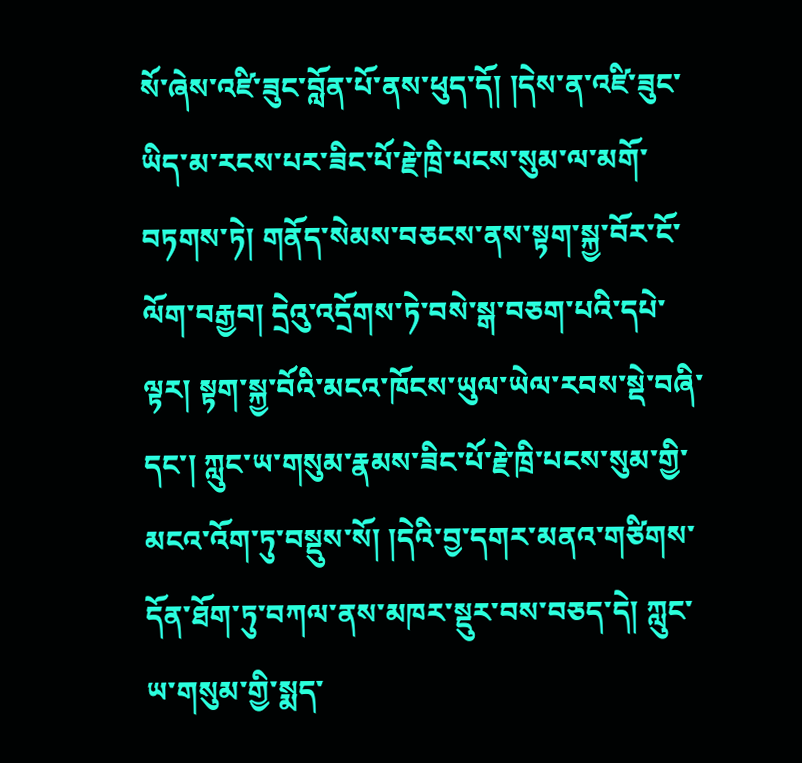སོ་ཞེས་འཛི་ཟུང་བློན་པོ་ནས་ཕུད་དོ། །དེས་ན་འཛི་ཟུང་ཡིད་མ་རངས་པར་ཟིང་པོ་རྗེ་ཁྲི་པངས་སུམ་ལ་མགོ་བཏགས་ཏེ། གནོད་སེམས་བཅངས་ནས་སྟག་སྐྱ་བོར་ངོ་ལོག་བརྒྱབ། དྲེའུ་འདྲོགས་ཏེ་བསེ་སྒ་བཅག་པའི་དཔེ་ལྟར། སྟག་སྐྱ་བོའི་མངའ་ཁོངས་ཡུལ་ཡེལ་རབས་སྡེ་བཞི་དང་། ཀླུང་ཡ་གསུམ་རྣམས་ཟིང་པོ་རྗེ་ཁྲི་པངས་སུམ་གྱི་མངའ་འོག་ཏུ་བསྡུས་སོ། །དེའི་བྱ་དགར་མནའ་གཙིགས་དོན་ཐོག་ཏུ་བཀལ་ནས་མཁར་སྡུར་བས་བཅད་དེ། ཀླུང་ཡ་གསུམ་གྱི་སྨད་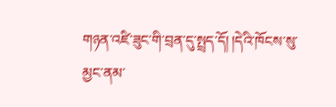གཉན་འཛི་ཟུང་གི་བྲན་དུ་སྤྲད་དོ། །དེའི་ཁོངས་སུ་མྱང་ནམ་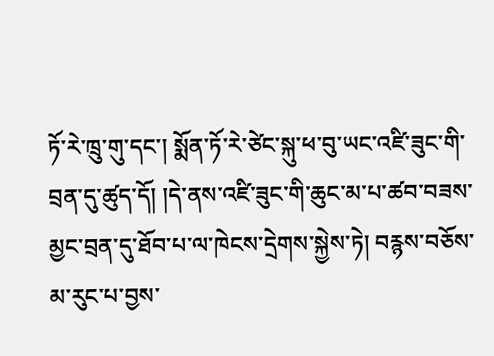ཏོ་རེ་ཁྲུ་གུ་དང་། སྨོན་ཏོ་རེ་ཙེང་སྐུ་ཕ་བུ་ཡང་འཛི་ཟུང་གི་བྲན་དུ་ཚུད་དོ། །དེ་ནས་འཛི་ཟུང་གི་ཆུང་མ་པ་ཚབ་བཟས་མྱང་བྲན་དུ་ཐོབ་པ་ལ་ཁེངས་དྲེགས་སྐྱེས་ཏེ། བརྙས་བཅོས་མ་རུང་པ་བྱས་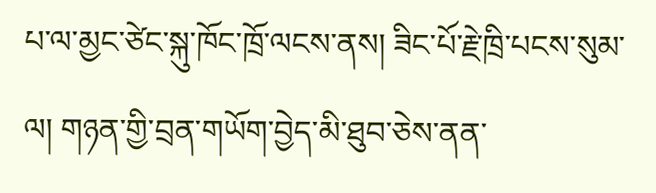པ་ལ་མྱང་ཙེང་སྐུ་ཁོང་ཁྲོ་ལངས་ནས། ཟིང་པོ་རྗེ་ཁྲི་པངས་སུམ་ལ། གཉན་གྱི་བྲན་གཡོག་བྱེད་མི་ཐུབ་ཅེས་ནན་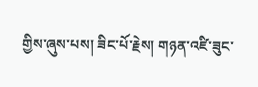གྱིས་ཞུས་པས། ཟིང་པོ་རྗེས། གཉན་འཛི་ཟུང་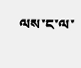ལས་ང་ལ་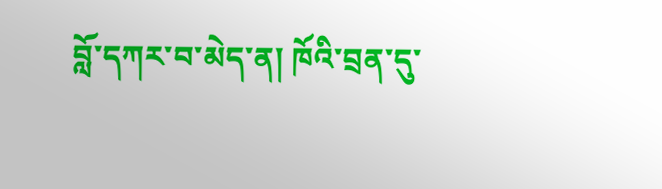བློ་དཀར་བ་མེད་ན། ཁོའི་བྲན་དུ་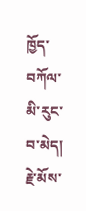ཁྱོད་བཀོལ་མི་རུང་བ་མེད། རྗེ་མོས་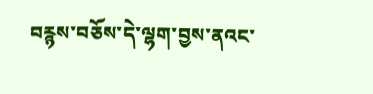བརྙས་བཅོས་དེ་ལྷག་བྱས་ནའང་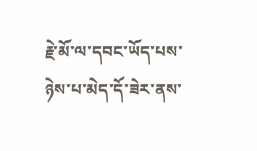རྗེ་མོ་ལ་དབང་ཡོད་པས་ཉེས་པ་མེད་དོ་ཟེར་ནས་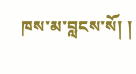ཁས་མ་བླངས་སོ། །